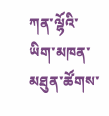ཀན་ལྷོའི་ཡིག་མཁན་མཐུན་ཚོགས་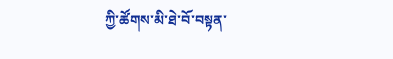ཀྱི་ཚོགས་མི་ཐེ་བོ་བསྟན་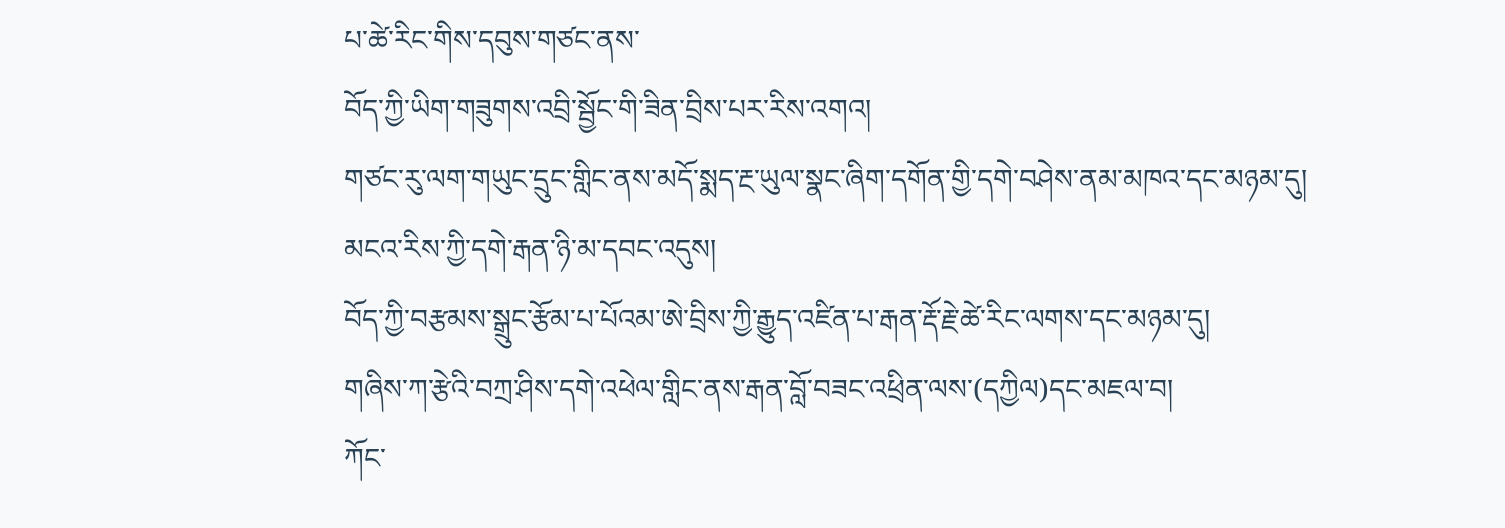པ་ཚེ་རིང་གིས་དབུས་གཙང་ནས་
བོད་ཀྱི་ཡིག་གཟུགས་འབྲི་སྦྱོང་གི་ཟིན་བྲིས་པར་རིས་འགའ།
གཙང་རུ་ལག་གཡུང་དྲུང་གླིང་ནས་མདོ་སྨད་རྔ་ཡུལ་སྣང་ཞིག་དགོན་གྱི་དགེ་བཤེས་ནམ་མཁའ་དང་མཉམ་དུ།
མངའ་རིས་ཀྱི་དགེ་རྒན་ཉི་མ་དབང་འདུས།
བོད་ཀྱི་བརྩམས་སྒྲུང་རྩོམ་པ་པོའམ་ཨེ་བྲིས་ཀྱི་རྒྱུད་འཛིན་པ་རྒན་རྡོ་རྗེ་ཚེ་རིང་ལགས་དང་མཉམ་དུ།
གཞིས་ཀ་རྩེའི་བཀྲ་ཤིས་དགེ་འཕེལ་གླིང་ནས་རྒན་བློ་བཟང་འཕྲིན་ལས་(དཀྱིལ)དང་མཇལ་བ།
ཀོང་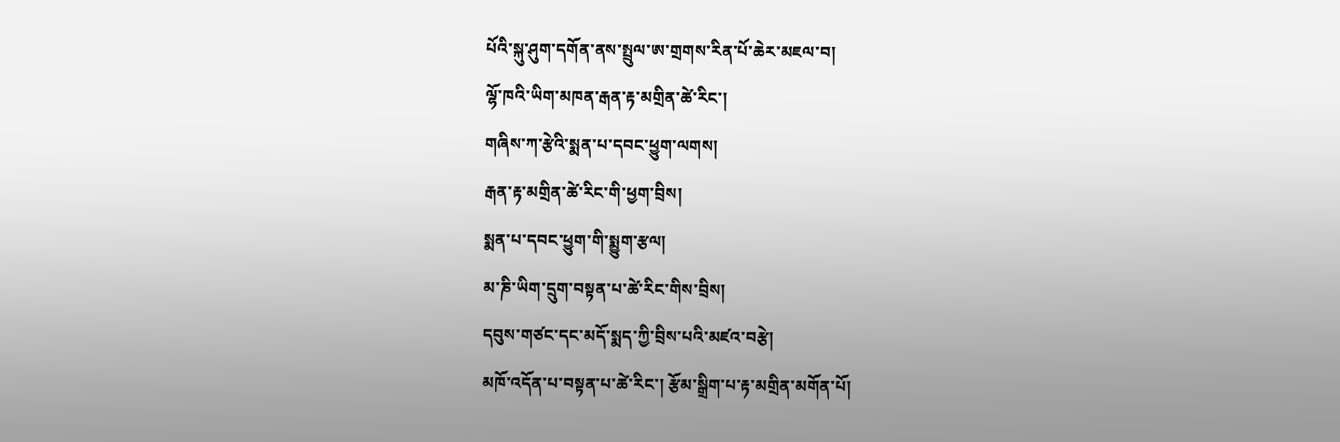པོའི་སྐུ་ཤུག་དགོན་ནས་སྤྲུལ་ཨ་གྲགས་རིན་པོ་ཆེར་མཇལ་བ།
ལྷོ་ཁའི་ཡིག་མཁན་རྒན་རྟ་མགྲིན་ཚེ་རིང་།
གཞིས་ཀ་རྩེའི་སྨན་པ་དབང་ཕྱུག་ལགས།
རྒན་རྟ་མགྲིན་ཚེ་རིང་གི་ཕྱག་བྲིས།
སྨན་པ་དབང་ཕྱུག་གི་སྨྱུག་རྩལ།
མ་ཎི་ཡིག་དྲུག་བསྟན་པ་ཚེ་རིང་གིས་བྲིས།
དབུས་གཙང་དང་མདོ་སྨད་ཀྱི་བྲིས་པའི་མཛའ་བརྩེ།
མཁོ་འདོན་པ་བསྟན་པ་ཚེ་རིང་། རྩོམ་སྒྲིག་པ་རྟ་མགྲིན་མགོན་པོ།